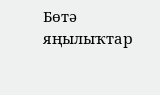Бөтә яңылыҡтар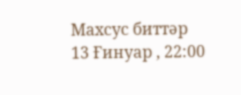Махсус биттәр
13 Ғинуар , 22:00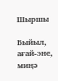Шыршы

Быйыл, ағай-эне, миңә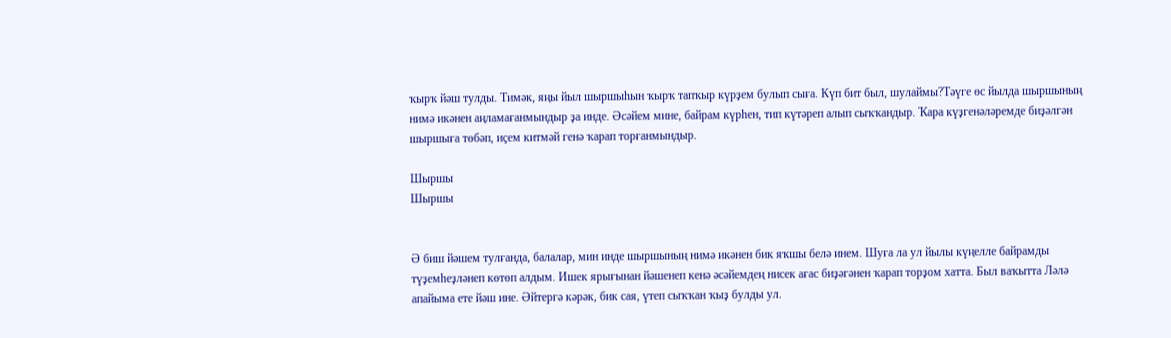ҡырҡ йәш тулды. Тимәк, яңы йыл шыршыһын ҡырҡ тапҡыр күрҙем булып сыға. Күп бит был, шулаймы?Тәүге өс йылда шыршының нимә икәнен аңламағанмындыр ҙа инде. Әсәйем мине, байрам күрһен, тип күтәреп алып сыҡҡандыр. Ҡара күҙгенәләремде биҙәлгән шыршыға төбәп, иҫем китмәй генә ҡарап торғанмындыр.

Шыршы
Шыршы


Ә биш йәшем тулғанда, балалар, мин инде шыршының нимә икәнен бик яҡшы белә инем. Шуға ла ул йылы күңелле байрамды түҙемһеҙләнеп көтөп алдым. Ишек ярығынан йәшенеп кенә әсәйемдең нисек ағас биҙәгәнен ҡарап торҙом хатта. Был ваҡытта Ләлә апайыма ете йәш ине. Әйтергә кәрәк, бик сая, үтеп сыҡҡан ҡыҙ булды ул.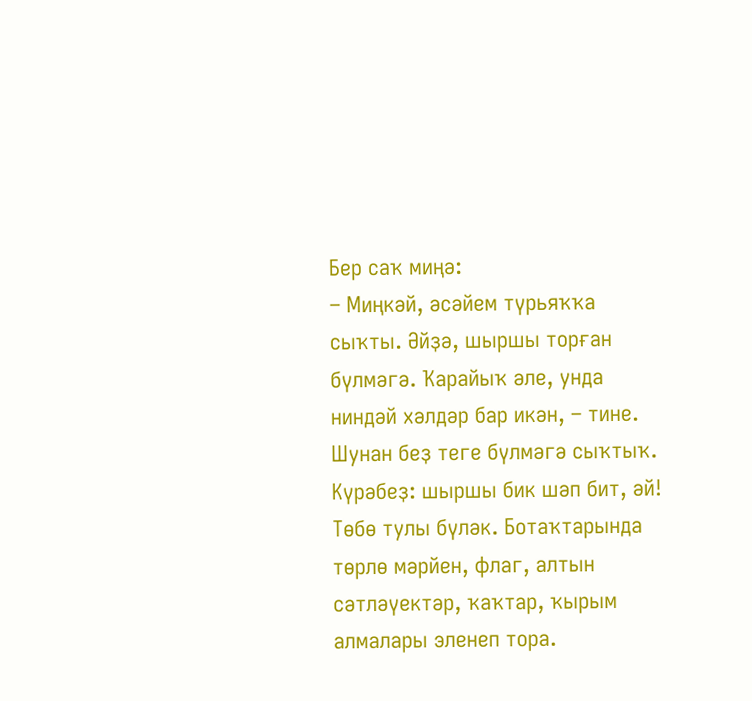Бер саҡ миңә:
– Миңкәй, әсәйем түрьяҡҡа сыҡты. Әйҙә, шыршы торған бүлмәгә. Ҡарайыҡ әле, унда ниндәй хәлдәр бар икән, – тине.
Шунан беҙ теге бүлмәгә сыҡтыҡ. Күрәбеҙ: шыршы бик шәп бит, әй! Төбө тулы бүләк. Ботаҡтарында төрлө мәрйен, флаг, алтын сәтләүектәр, ҡаҡтар, ҡырым алмалары эленеп тора.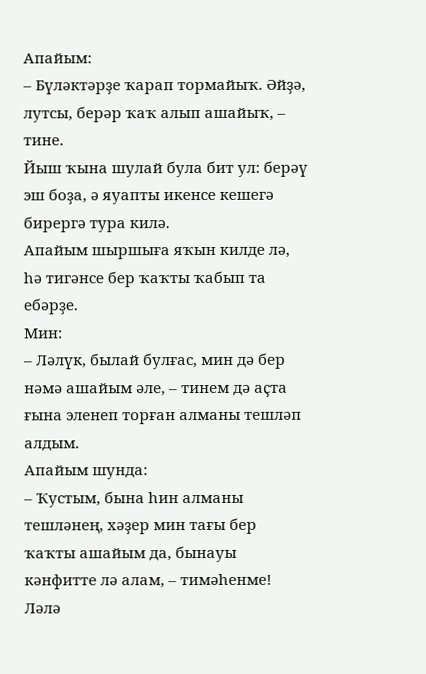Апайым:
– Бүләктәрҙе ҡарап тормайыҡ. Әйҙә, лутсы, берәр ҡаҡ алып ашайыҡ, – тине.
Йыш ҡына шулай була бит ул: берәү эш боҙа, ә яуапты икенсе кешегә бирергә тура килә.
Апайым шыршыға яҡын килде лә, һә тигәнсе бер ҡаҡты ҡабып та ебәрҙе.
Мин:
– Ләлүк, былай булғас, мин дә бер нәмә ашайым әле, – тинем дә аҫта ғына эленеп торған алманы тешләп алдым.
Апайым шунда:
– Ҡустым, бына һин алманы тешләнең, хәҙер мин тағы бер ҡаҡты ашайым да, бынауы кәнфитте лә алам, – тимәһенме!
Ләлә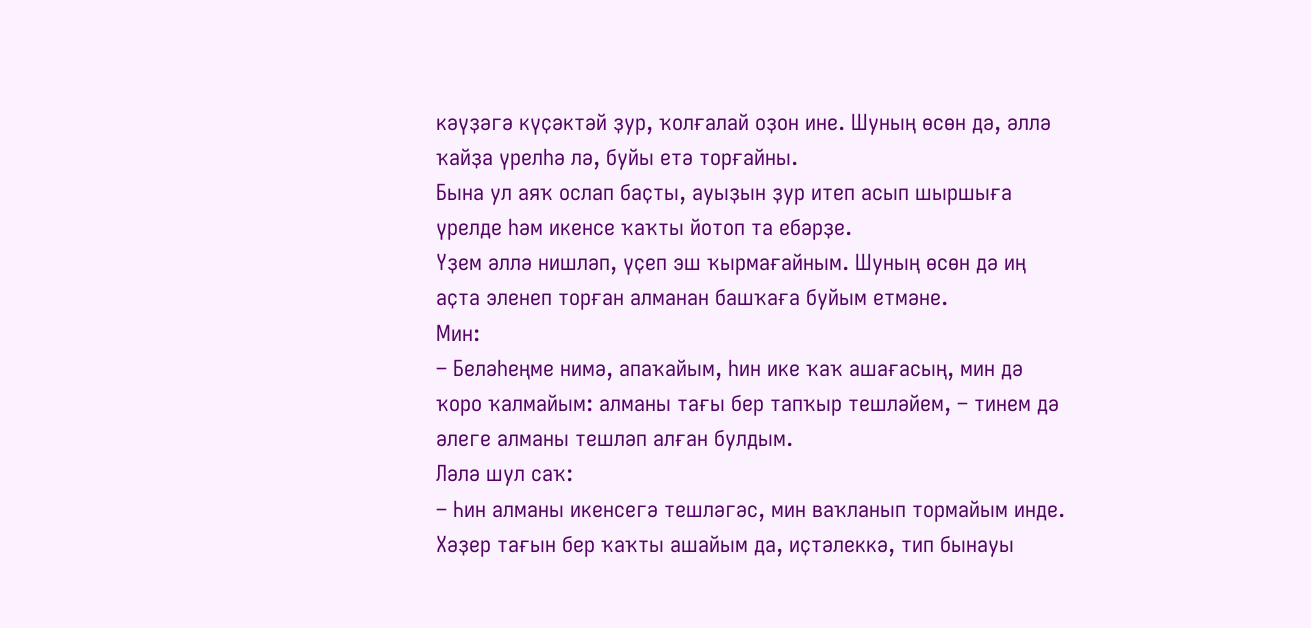кәүҙәгә күҫәктәй ҙур, ҡолғалай оҙон ине. Шуның өсөн дә, әллә ҡайҙа үрелһә лә, буйы етә торғайны.
Бына ул аяҡ ослап баҫты, ауыҙын ҙур итеп асып шыршыға үрелде һәм икенсе ҡаҡты йотоп та ебәрҙе.
Үҙем әллә нишләп, үҫеп эш ҡырмағайным. Шуның өсөн дә иң аҫта эленеп торған алманан башҡаға буйым етмәне.
Мин:
– Беләһеңме нимә, апаҡайым, һин ике ҡаҡ ашағасың, мин дә ҡоро ҡалмайым: алманы тағы бер тапҡыр тешләйем, – тинем дә әлеге алманы тешләп алған булдым.
Ләлә шул саҡ:
– Һин алманы икенсегә тешләгәс, мин ваҡланып тормайым инде. Хәҙер тағын бер ҡаҡты ашайым да, иҫтәлеккә, тип бынауы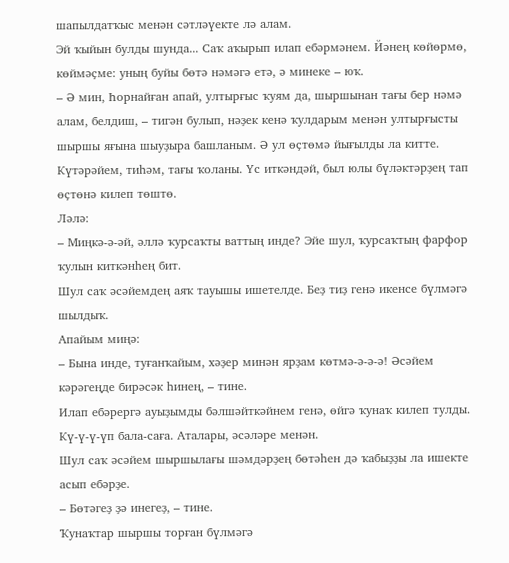шапылдатҡыс менән сәтләүекте лә алам.
Эй ҡыйын булды шунда... Саҡ аҡырып илап ебәрмәнем. Йәнең көйөрмө, көймәҫме: уның буйы бөтә нәмәгә етә, ә минеке – юҡ.
– Ә мин, Һорнайған апай, ултырғыс ҡуям да, шыршынан тағы бер нәмә алам, белдиш, – тигән булып, нәҙек кенә ҡулдарым менән ултырғысты шыршы яғына шыуҙыра башланым. Ә ул өҫтөмә йығылды ла китте. Күтәрәйем, тиһәм, тағы ҡоланы. Үс иткәндәй, был юлы бүләктәрҙең тап өҫтөнә килеп төштө.
Ләлә:
– Миңкә-ә-әй, әллә ҡурсаҡты ваттың инде? Эйе шул, ҡурсаҡтың фарфор ҡулын киткәнһең бит.
Шул саҡ әсәйемдең аяҡ тауышы ишетелде. Беҙ тиҙ генә икенсе бүлмәгә шылдыҡ.
Апайым миңә:
– Бына инде, туғанҡайым, хәҙер минән ярҙам көтмә-ә-ә-ә! Әсәйем кәрәгеңде бирәсәк һинең, – тине.
Илап ебәрергә ауыҙымды бәлшәйткәйнем генә, өйгә ҡунаҡ килеп тулды. Кү-ү-ү-үп бала-саға. Аталары, әсәләре менән.
Шул саҡ әсәйем шыршылағы шәмдәрҙең бөтәһен дә ҡабыҙҙы ла ишекте асып ебәрҙе.
– Бөтәгеҙ ҙә инегеҙ, – тине.
Ҡунаҡтар шыршы торған бүлмәгә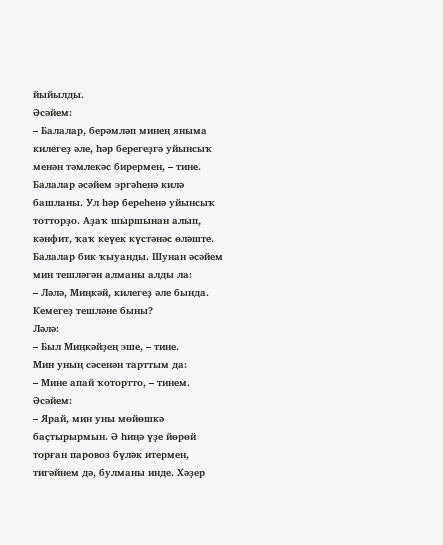йыйылды.
Әсәйем:
– Балалар, берәмләп минең яныма килегеҙ әле, һәр берегеҙгә уйынсыҡ менән тәмлекәс бирермен, – тине.
Балалар әсәйем эргәһенә килә башланы. Ул һәр береһенә уйынсыҡ тотторҙо. Аҙаҡ шыршынан алып, кәнфит, ҡаҡ кеүек күстәнәс өләште.
Балалар бик ҡыуанды. Шунан әсәйем мин тешләгән алманы алды ла:
– Ләлә, Миңкәй, килегеҙ әле бында. Кемегеҙ тешләне быны?
Ләлә:
– Был Миңкәйҙең эше, – тине.
Мин уның сәсенән тарттым да:
– Мине апай ҡотортто, – тинем.
Әсәйем:
– Ярай, мин уны мөйөшкә баҫтырырмын. Ә һиңә үҙе йөрөй торған паровоз бүләк итермен, тигәйнем дә, булманы инде. Хәҙер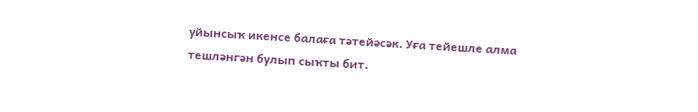уйынсыҡ икенсе балаға тәтейәсәк. Уға тейешле алма тешләнгән булып сыҡты бит.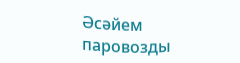Әсәйем паровозды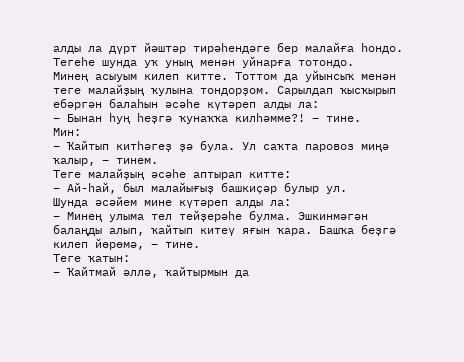алды ла дүрт йәштәр тирәһендәге бер малайға һондо. Тегеһе шунда уҡ уның менән уйнарға тотондо.
Минең асыуым килеп китте. Тоттом да уйынсыҡ менән теге малайҙың ҡулына тондорҙом. Сарылдап ҡысҡырып ебәргән балаһын әсәһе күтәреп алды ла:
– Бынан һуң һеҙгә ҡунаҡҡа килһәмме?! – тине.
Мин:
– Ҡайтып китһәгеҙ ҙә була. Ул саҡта паровоз миңә ҡалыр, – тинем.
Теге малайҙың әсәһе аптырап китте:
– Ай-һай, был малайығыҙ башкиҫәр булыр ул.
Шунда әсәйем мине күтәреп алды ла:
– Минең улыма тел тейҙерәһе булма. Эшкинмәгән балаңды алып, ҡайтып китеү яғын ҡара. Башҡа беҙгә килеп йөрөмә, – тине.
Теге ҡатын:
– Ҡайтмай әллә, ҡайтырмын да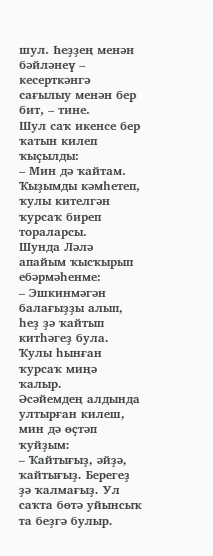шул. Һеҙҙең менән бәйләнеү – кесерткәнгә сағылыу менән бер бит, – тине.
Шул саҡ икенсе бер ҡатын килеп ҡыҫылды:
– Мин дә ҡайтам. Ҡыҙымды кәмһетеп, ҡулы кителгән ҡурсаҡ биреп тораларсы.
Шунда Ләлә апайым ҡысҡырып ебәрмәһенме:
– Эшкинмәгән балағыҙҙы алып, һеҙ ҙә ҡайтып китһәгеҙ була. Ҡулы һынған ҡурсаҡ миңә ҡалыр.
Әсәйемдең алдында ултырған килеш, мин дә өҫтәп ҡуйҙым:
– Ҡайтығыҙ, әйҙә, ҡайтығыҙ. Берегеҙ ҙә ҡалмағыҙ. Ул саҡта бөтә уйынсыҡ та беҙгә булыр.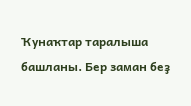Ҡунаҡтар таралыша башланы. Бер заман беҙ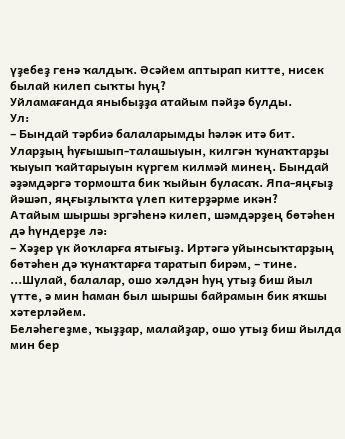үҙебеҙ генә ҡалдыҡ. Әсәйем аптырап китте, нисек былай килеп сыҡты һуң?
Уйламағанда яныбыҙҙа атайым пәйҙә булды.
Ул:
– Бындай тәрбиә балаларымды һәләк итә бит. Уларҙың һуғышып-талашыуын, килгән ҡунаҡтарҙы ҡыуып ҡайтарыуын күргем килмәй минең. Бындай әҙәмдәргә тормошта бик ҡыйын буласаҡ. Япа-яңғыҙ йәшәп, яңғыҙлыҡта үлеп китерҙәрме икән?
Атайым шыршы эргәһенә килеп, шәмдәрҙең бөтәһен дә һүндерҙе лә:
– Хәҙер үк йоҡларға ятығыҙ. Иртәгә уйынсыҡтарҙың бөтәһен дә ҡунаҡтарға таратып бирәм, – тине.
...Шулай, балалар, ошо хәлдән һуң утыҙ биш йыл үтте, ә мин һаман был шыршы байрамын бик яҡшы хәтерләйем.
Беләһегеҙме, ҡыҙҙар, малайҙар, ошо утыҙ биш йылда мин бер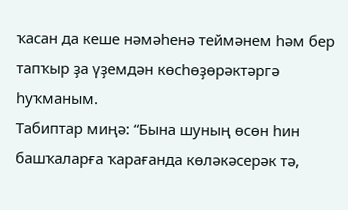ҡасан да кеше нәмәһенә теймәнем һәм бер тапҡыр ҙа үҙемдән көсһөҙөрәктәргә һуҡманым.
Табиптар миңә: “Бына шуның өсөн һин башҡаларға ҡарағанда көләкәсерәк тә,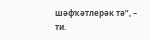шәфҡәтлерәк тә”, – ти.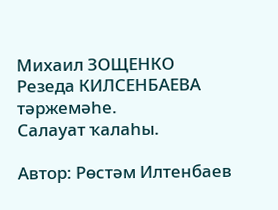Михаил ЗОЩЕНКО
Резеда КИЛСЕНБАЕВА
тәржемәһе.
Салауат ҡалаһы.

Автор: Рөстәм Илтенбаев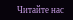Читайте нас